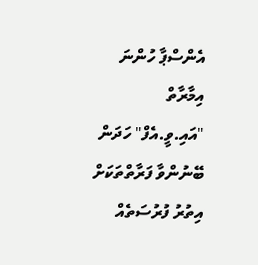އެންސްޕާ ހުންނަ އިމާރާތް
"އައި.ވީ.އެފް" ހަދަން ބޭނުންވާ ފަރާތްތަކަށް އިތުރު ފުރުސަތެއް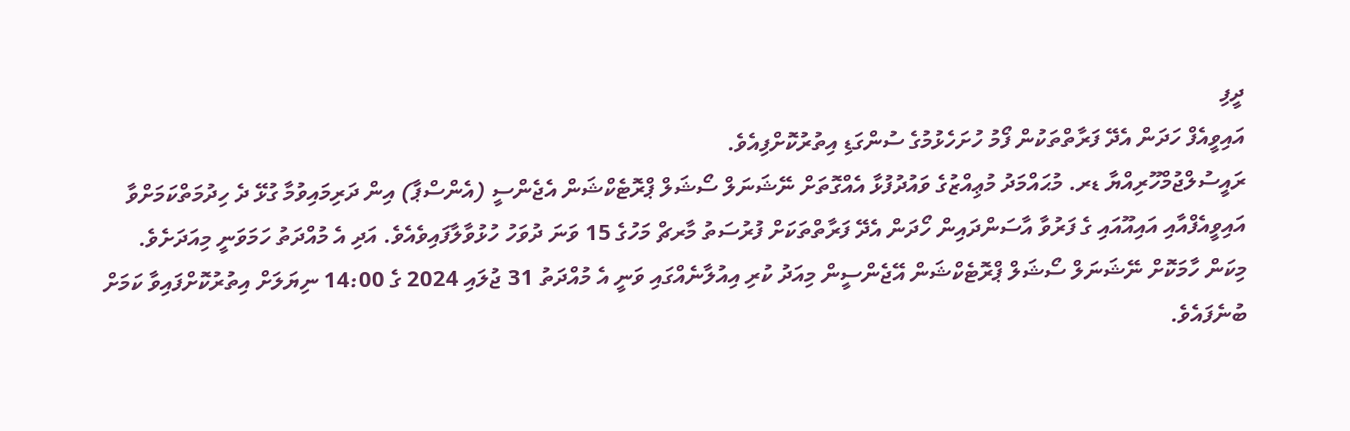ދީފި
އައިވީއެފް ހަދަން އެދޭ ފަރާތްތަކުން ފޯމު ހުށަހެޅުމުގެ ސުންގަޑި އިތުރުކޮށްފިއެވެ.
ރައީސުލްޖުމްހޫރިއްޔާ ޑރ. މުޙައްމަދު މުޢިއްޒުގެ ވައުދުފުޅާ އެއްގޮތަށް ނޭޝަނަލް ސޯޝަލް ޕްރޮޓެކްޝަން އެޖެންސީ (އެންސްޕާ) އިން ދަރިމައިވުމާ ގުޅޭ ދެ ހިދުމަތްކަމަށްވާ އައިވީއެފްއާއި އައިއޫއައި ގެ ފަރުވާ އާސަންދައިން ހޯދަން އެދޭ ފަރާތްތަކަށް ފުރުސަތު މާރޗް މަހުގެ 15 ވަނަ ދުވަހު ހުޅުވާލާފައިވެއެވެ. އަދި އެ މުއްދަތު ހަމަވަނީ މިއަދަށެވެ.
މިކަން ހާމަކޮށް ނޭޝަނަލް ސޯޝަލް ޕްރޮޓެކްޝަން އޭޖެންސީން މިއަދު ކުރި އިއުލާނެއްގައި ވަނީ އެ މުއްދަތު 31 ޖުލައި 2024 ގެ 14:00 ނިޔަލަށް އިތުރުކޮށްފައިވާ ކަމަށް ބުނެފައެވެ.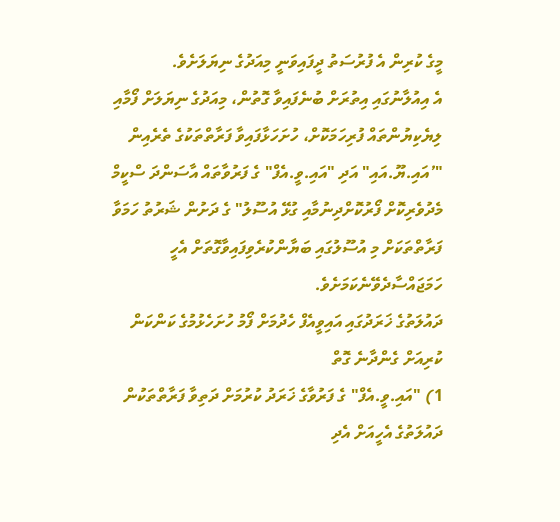މީގެ ކުރިން އެ ފުރުސަތު ދީފައިވަނީ މިއަދުގެ ނިޔަލަށެވެ.
އެ އިއުލާނުގައި އިތުރަށް ބުނެފައިވާ ގޮތުން، މިއަދުގެ ނިޔަލަށް ފޯމާއި ލިޔެކިޔުންތައް ފުރިހަމަކޮށް، ހުށަހަޅާފައިވާ ފަރާތްތަކުގެ ތެރެއިން "’އައި.ޔޫ.އައި" އަދި "އައި.ވީ.އެފް" ގެ ފަރުވާތައް އާސަންދަ ސްކީމް މެދުވެރިކޮށް ފޯރުކޮށްދިނުމާއި ގުޅޭ އުސޫލު" ގެ ދަށުން ޝަރުތު ހަމަވާ ފަރާތްތަކަށް މި އުސޫލުގައި ބަޔާންކުރެވިފައިވާގޮތަށް އެހީ ހަމަޖައްސާދެވޭނެކަމަށެވެ.
ދައުލަތުގެ ޚަރަދުގައި އައިވީއެފް ހެދުމަށް ފޯމު ހުށަހެޅުމުގެ ކަންކަން ކުރިއަށް ގެންދާނެ ގޮތް
1) "އައި.ވީ.އެފް" ގެ ފަރުވާގެ ޚަރަދު ކުރުމަށް ދަތިވާ ފަރާތްތަކުން ދައުލަތުގެ އެހީއަށް އެދި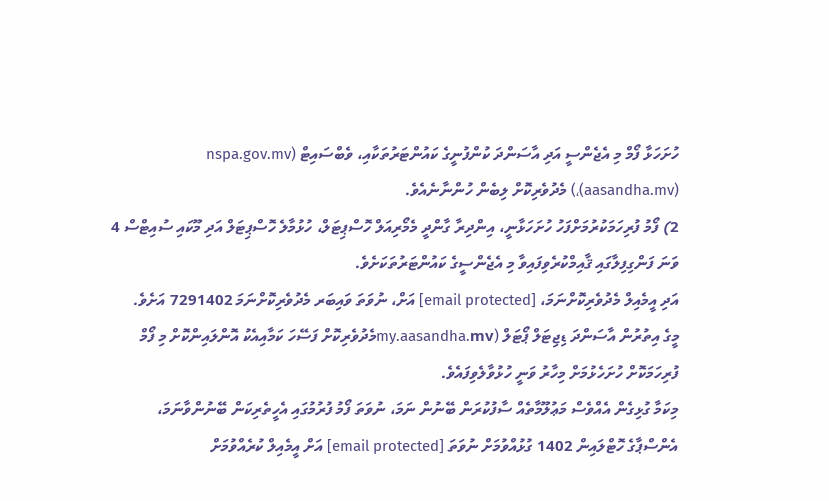ހުށަހަޅާ ފޯމް މި އެޖެންސީ އަދި އާސަންދަ ކުންފުނީގެ ކައުންޓަރުތަކާއި، ވެބްސައިޓް nspa.gov.mv) ،(aasandha.mv)) މެދުވެރިކޮށް ލިބެން ހުންނާނެއެވެ.
2) ފޯމު ފުރިހަމަކުރުމަށްފަހު ހުށަހަޅާނީ، އިންދިރާ ގާންދީ މެމޯރިއަލް ހޮސްޕިޓަލް، ހުޅުމާލެ ހޮސްޕިޓަލް އަދި މޫކައި ސުއިޓްސް 4 ވަނަ ފަންގިފިލާގައި ޤާއިމްކުރެވިފައިވާ މި އެޖެންސީގެ ކައުންޓަރުތަކަށެވެ.
އަދި އީމެއިލް މެދުވެރިކޮށްނަމަ، [email protected] އަށް، ނުވަތަ ވައިބަރ މެދުވެރިކޮށްނަމަ 7291402 އަށެވެ.
މީގެ އިތުރުން އާސަންދަ ޑިޖިޓަލް ޕޯޓަލް (my.aasandha.mvމެދުވެރިކޮށް ފަސޭހަ ކަމާއިއެކު އޮންލައިންކޮށް މި ފޯމް ފުރިހަމަކޮށް ހުށަހެޅުމަށް މިހާރު ވަނީ ހުޅުވާލެވިފައެވެ.
މިކަމާ ގުޅިގެން އެއްވެސް މަޢުލޫމާތެއް ސާފުކުރަން ބޭނުން ނަމަ، ނުވަތަ ފޯމު ފުރުމުގައި އެހީތެރިކަން ބޭނުންވާނަމަ، އެންސްޕާގެ ހޮޓްލައިން 1402 ގުޅުއްވުމަށް ނުވަތަ [email protected] އަށް އީމެއިލް ކުރެއްވުމަށް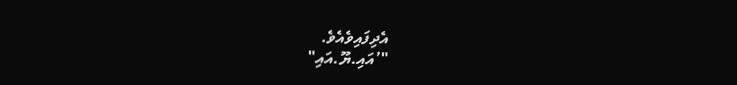އެދިފައިވެއެވެ.
"’އައި.ޔޫ.އައި"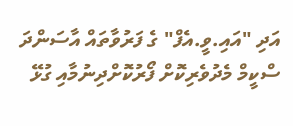އަދި "އައި.ވީ.އެފް" ގެ ފަރުވާތައް އާސަންދަ ސްކީމް މެދުވެރިކޮށް ފޯރުކޮށްދިނުމާއި ގުޅޭ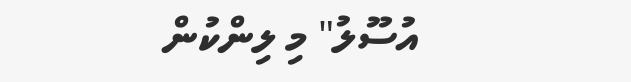އުސޫލު" މި ލިންކުން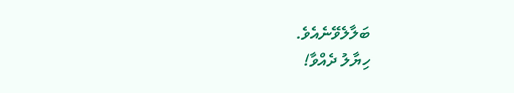ބަލާލެވޭނެއެވެ.
ހިޔާލު ދެއްވާ!